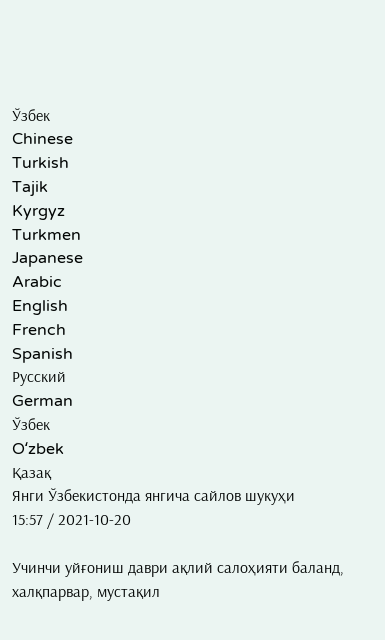Ўзбек
Chinese
Turkish
Tajik
Kyrgyz
Turkmen
Japanese
Arabic
English
French
Spanish
Русский
German
Ўзбек
Oʻzbek
Қазақ
Янги Ўзбекистонда янгича сайлов шукуҳи
15:57 / 2021-10-20

Учинчи уйғониш даври ақлий салоҳияти баланд, халқпарвар, мустақил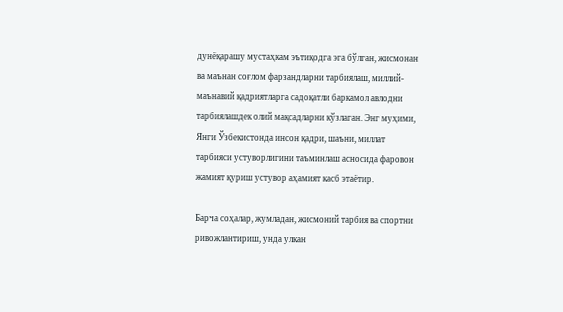дунёқарашу мустаҳкам эътиқодга эга бўлган, жисмонан ва маънан соғлом фарзандларни тарбиялаш, миллий-маънавий қадриятларга садоқатли баркамол авлодни тарбиялашдек олий мақсадларни кўзлаган. Энг муҳими, Янги Ўзбекистонда инсон қадри, шаъни, миллат тарбияси устуворлигини таъминлаш асносида фаровон жамият қуриш устувор аҳамият касб этаётир.

Барча соҳалар, жумладан, жисмоний тарбия ва спортни ривожлантириш, унда улкан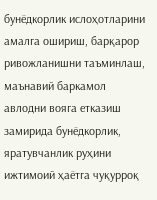бунёдкорлик ислоҳотларини амалга ошириш, барқарор ривожланишни таъминлаш, маънавий баркамол авлодни вояга етказиш замирида бунёдкорлик, яратувчанлик руҳини ижтимоий ҳаётга чуқурроқ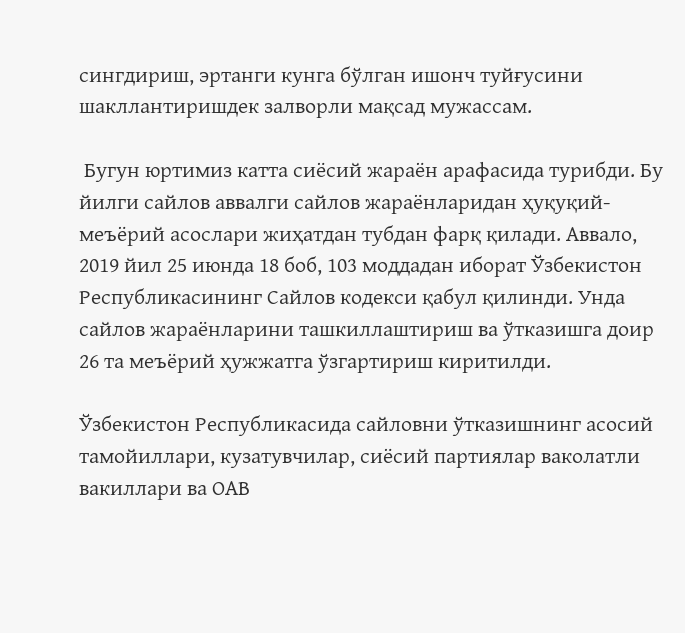сингдириш, эртанги кунга бўлган ишонч туйғусини шакллантиришдек залворли мақсад мужассам.

 Бугун юртимиз катта сиёсий жараён арафасида турибди. Бу йилги сайлов аввалги сайлов жараёнларидан ҳуқуқий-меъёрий асослари жиҳатдан тубдан фарқ қилади. Аввало, 2019 йил 25 июнда 18 боб, 103 моддадан иборат Ўзбекистон Республикасининг Сайлов кодекси қабул қилинди. Унда сайлов жараёнларини ташкиллаштириш ва ўтказишга доир 26 та меъёрий ҳужжатга ўзгартириш киритилди.

Ўзбекистон Республикасида сайловни ўтказишнинг асосий тамойиллари, кузатувчилар, сиёсий партиялар ваколатли вакиллари ва ОАВ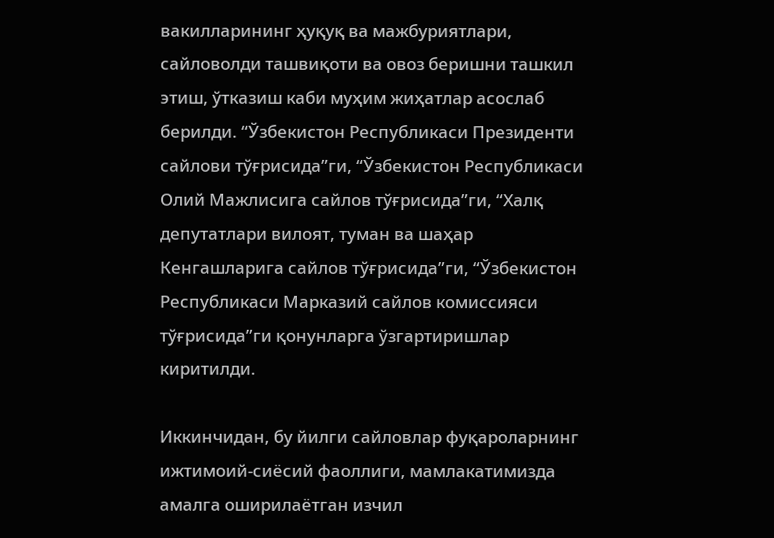вакилларининг ҳуқуқ ва мажбуриятлари, сайловолди ташвиқоти ва овоз беришни ташкил этиш, ўтказиш каби муҳим жиҳатлар асослаб берилди. “Ўзбекистон Республикаси Президенти сайлови тўғрисида”ги, “Ўзбекистон Республикаси Олий Мажлисига сайлов тўғрисида”ги, “Халқ депутатлари вилоят, туман ва шаҳар Кенгашларига сайлов тўғрисида”ги, “Ўзбекистон Республикаси Марказий сайлов комиссияси тўғрисида”ги қонунларга ўзгартиришлар киритилди.

Иккинчидан, бу йилги сайловлар фуқароларнинг ижтимоий-сиёсий фаоллиги, мамлакатимизда амалга оширилаётган изчил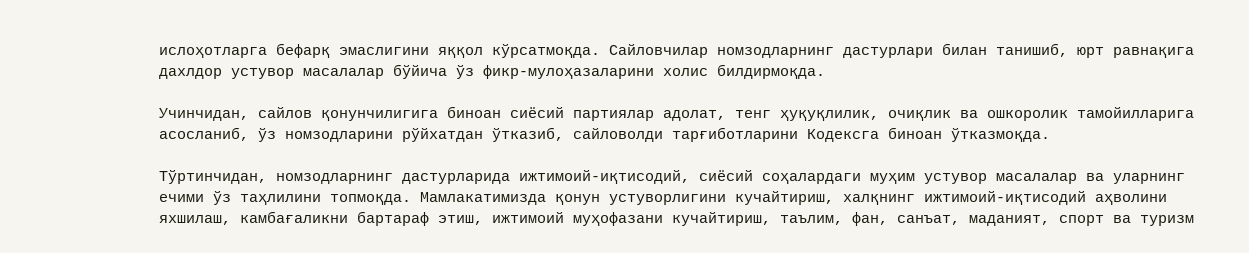ислоҳотларга бефарқ эмаслигини яққол кўрсатмоқда. Сайловчилар номзодларнинг дастурлари билан танишиб, юрт равнақига дахлдор устувор масалалар бўйича ўз фикр-мулоҳазаларини холис билдирмоқда.

Учинчидан, сайлов қонунчилигига биноан сиёсий партиялар адолат, тенг ҳуқуқлилик, очиқлик ва ошкоролик тамойилларига асосланиб, ўз номзодларини рўйхатдан ўтказиб, сайловолди тарғиботларини Кодексга биноан ўтказмоқда.

Тўртинчидан, номзодларнинг дастурларида ижтимоий-иқтисодий, сиёсий соҳалардаги муҳим устувор масалалар ва уларнинг ечими ўз таҳлилини топмоқда. Мамлакатимизда қонун устуворлигини кучайтириш, халқнинг ижтимоий-иқтисодий аҳволини яхшилаш, камбағаликни бартараф этиш, ижтимоий муҳофазани кучайтириш, таълим, фан, санъат, маданият, спорт ва туризм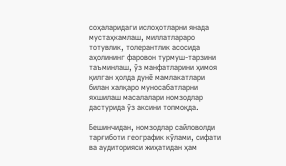соҳаларидаги ислоҳотларни янада мустаҳкамлаш, миллатлараро тотувлик, толерантлик асосида аҳолининг фаровон турмуш-тарзини таъминлаш, ўз манфатларини ҳимоя қилган ҳолда дунё мамлакатлари билан халқаро муносабатларни яхшилаш масалалари номзодлар дастурида ўз аксини топмоқда.

Бешинчидан, номзодлар сайловолди тарғиботи географик кўлами, сифати ва аудиторияси жиҳатидан ҳам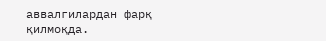аввалгилардан фарқ қилмоқда.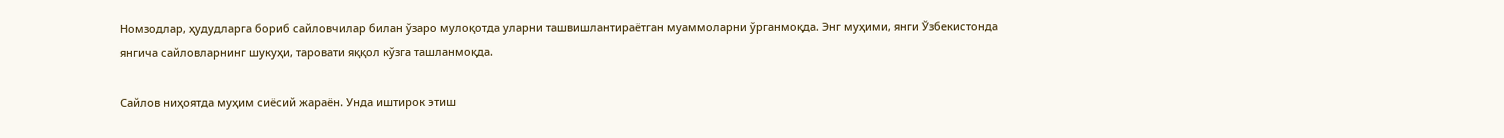Номзодлар, ҳудудларга бориб сайловчилар билан ўзаро мулоқотда уларни ташвишлантираётган муаммоларни ўрганмоқда. Энг муҳими, янги Ўзбекистонда янгича сайловларнинг шукуҳи, таровати яққол кўзга ташланмоқда.

Сайлов ниҳоятда муҳим сиёсий жараён. Унда иштирок этиш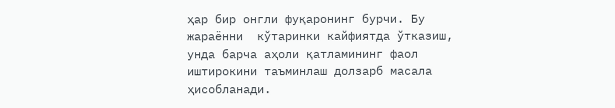ҳар бир онгли фуқаронинг бурчи. Бу жараённи  кўтаринки кайфиятда ўтказиш, унда барча аҳоли қатламининг фаол иштирокини таъминлаш долзарб масала ҳисобланади.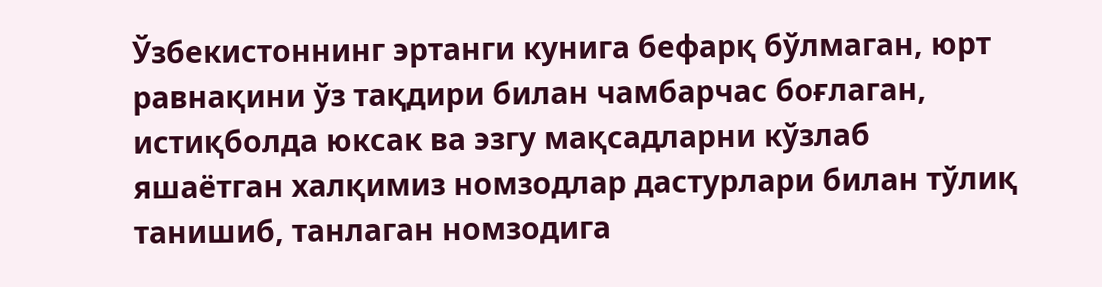Ўзбекистоннинг эртанги кунига бефарқ бўлмаган, юрт равнақини ўз тақдири билан чамбарчас боғлаган, истиқболда юксак ва эзгу мақсадларни кўзлаб яшаётган халқимиз номзодлар дастурлари билан тўлиқ танишиб, танлаган номзодига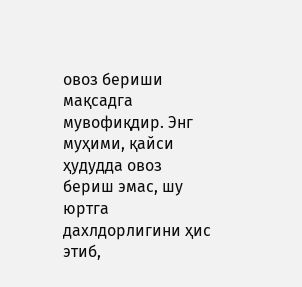овоз бериши мақсадга мувофиқдир. Энг муҳими, қайси ҳудудда овоз бериш эмас, шу юртга дахлдорлигини ҳис этиб,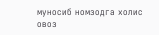муносиб номзодга холис овоз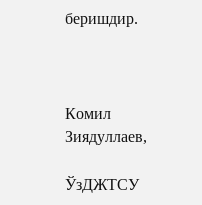беришдир.



Комил Зиядуллаев,

ЎзДЖТСУ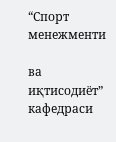“Спорт мeнeжмeнти

ва иқтисодиёт” кафeдраси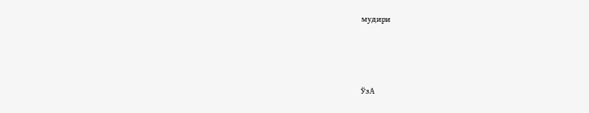мудири



ЎзА